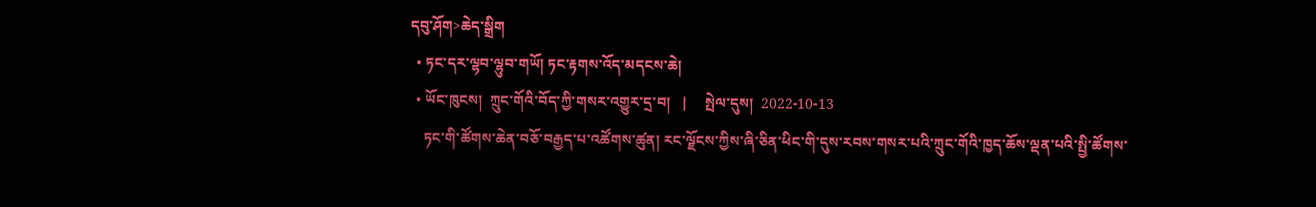དབུ་ཤོག>ཆེད་སྒྲིག
  • ཏང་དར་ལྷབ་ལྷུབ་གཡོ། ཏང་རྟགས་འོད་མདངས་ཆེ།
  • ཡོང་ཁུངས།  ཀྲུང་གོའི་བོད་ཀྱི་གསར་འགྱུར་དྲ་བ།   |     སྤེལ་དུས།  2022-10-13
    ཏང་གི་ཚོགས་ཆེན་བཅོ་བརྒྱད་པ་འཚོགས་ཚུན། རང་ལྗོངས་ཀྱིས་ཞི་ཅིན་ཕིང་གི་དུས་རབས་གསར་པའི་ཀྲུང་གོའི་ཁྱད་ཆོས་ལྡན་པའི་སྤྱི་ཚོགས་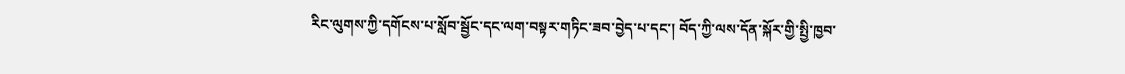རིང་ལུགས་ཀྱི་དགོངས་པ་སློབ་སྦྱོང་དང་ལག་བསྟར་གཏིང་ཟབ་བྱེད་པ་དང་། བོད་ཀྱི་ལས་དོན་སྐོར་གྱི་སྤྱི་ཁྱབ་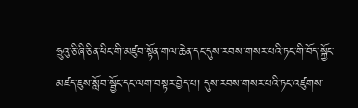ཧྲུའུ་ཅི་ཞི་ཅིན་ཕིང་གི་མཛུབ་སྟོན་གལ་ཆེན་དང་དུས་རབས་གསར་པའི་ཏང་གི་བོད་སྐྱོང་མཛད་ཇུས་སློབ་སྦྱོང་དང་ལག་བསྟར་བྱེད་པ། དུས་རབས་གསར་པའི་ཏང་འཛུགས་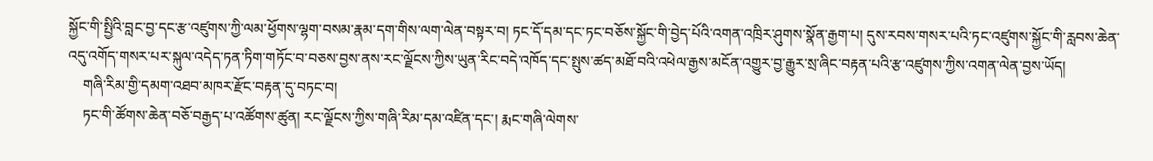སྐྱོང་གི་སྤྱིའི་བླང་བྱ་དང་རྩ་འཛུགས་ཀྱི་ལམ་ཕྱོགས་ལྷག་བསམ་རྣམ་དག་གིས་ལག་ལེན་བསྟར་བ། ཏང་དོ་དམ་དང་ཏང་བཅོས་སྐྱོང་གི་བྱེད་པོའི་འགན་འཁྲིར་ཤུགས་སྣོན་རྒྱག་པ། དུས་རབས་གསར་པའི་ཏང་འཛུགས་སྐྱོང་གི་རླབས་ཆེན་འདུ་འགོད་གསར་པར་སྐུལ་འདེད་ཏན་ཏིག་གཏོང་བ་བཅས་བྱས་ནས་རང་ལྗོངས་ཀྱིས་ཡུན་རིང་བདེ་འཁོད་དང་སྤུས་ཚད་མཐོ་བའི་འཕེལ་རྒྱས་མངོན་འགྱུར་བྱ་རྒྱུར་སྲ་ཞིང་བརྟན་པའི་རྩ་འཛུགས་ཀྱིས་འགན་ལེན་བྱས་ཡོད།
    གཞི་རིམ་གྱི་དམག་འཐབ་མཁར་རྫོང་བརྟན་དུ་བཏང་བ།
    ཏང་གི་ཚོགས་ཆེན་བཅོ་བརྒྱད་པ་འཚོགས་ཚུན། རང་ལྗོངས་ཀྱིས་གཞི་རིམ་དམ་འཛིན་དང་། རྨང་གཞི་ལེགས་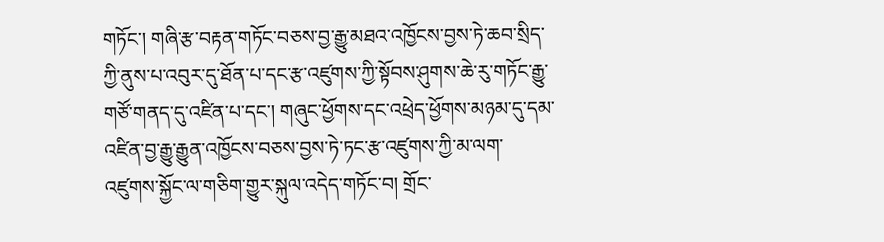གཏོང་། གཞི་རྩ་བརྟན་གཏོང་བཅས་བྱ་རྒྱུ་མཐའ་འཁྱོངས་བྱས་ཏེ་ཆབ་སྲིད་ཀྱི་ནུས་པ་འབུར་དུ་ཐོན་པ་དང་རྩ་འཛུགས་ཀྱི་སྟོབས་ཤུགས་ཆེ་རུ་གཏོང་རྒྱུ་གཙོ་གནད་དུ་འཛིན་པ་དང་། གཞུང་ཕྱོགས་དང་འཕྲེད་ཕྱོགས་མཉམ་དུ་དམ་འཛིན་བྱ་རྒྱུ་རྒྱུན་འཁྱོངས་བཅས་བྱས་ཏེ་ཏང་རྩ་འཛུགས་ཀྱི་མ་ལག་འཛུགས་སྐྱོང་ལ་གཅིག་གྱུར་སྐུལ་འདེད་གཏོང་བ། གྲོང་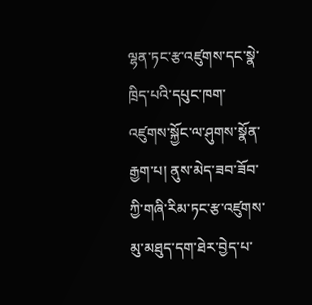ལྷན་ཏང་རྩ་འཛུགས་དང་སྣེ་ཁྲིད་པའི་དཔུང་ཁག་འཛུགས་སྐྱོང་ལ་ཤུགས་སྣོན་རྒྱག་པ། ནུས་མེད་ཟབ་ཟོབ་ཀྱི་གཞི་རིམ་ཏང་རྩ་འཛུགས་མུ་མཐུད་དག་ཐེར་བྱེད་པ་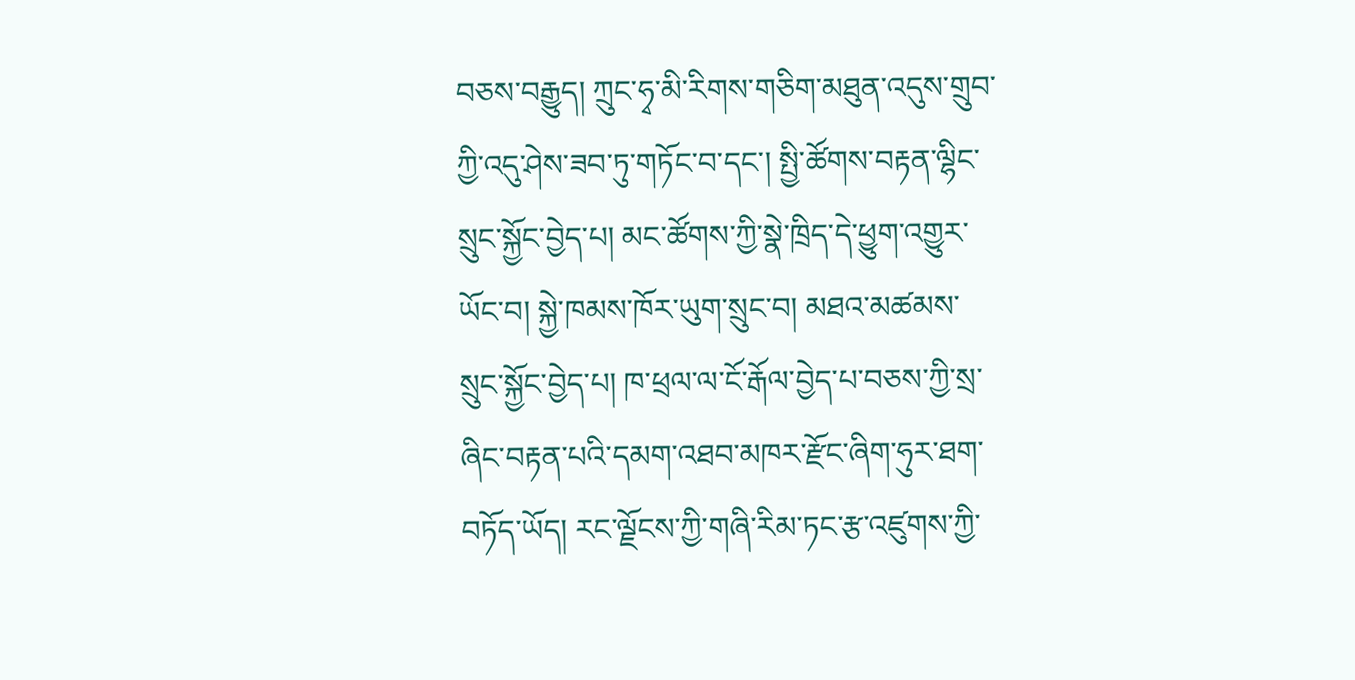བཅས་བརྒྱུད། ཀྲུང་ཧྭ་མི་རིགས་གཅིག་མཐུན་འདུས་གྲུབ་ཀྱི་འདུ་ཤེས་ཟབ་ཏུ་གཏོང་བ་དང་། སྤྱི་ཚོགས་བརྟན་ལྷིང་སྲུང་སྐྱོང་བྱེད་པ། མང་ཚོགས་ཀྱི་སྣེ་ཁྲིད་དེ་ཕྱུག་འགྱུར་ཡོང་བ། སྐྱེ་ཁམས་ཁོར་ཡུག་སྲུང་བ། མཐའ་མཚམས་སྲུང་སྐྱོང་བྱེད་པ། ཁ་ཕྲལ་ལ་ངོ་རྒོལ་བྱེད་པ་བཅས་ཀྱི་སྲ་ཞིང་བརྟན་པའི་དམག་འཐབ་མཁར་རྫོང་ཞིག་ཧུར་ཐག་བཏོད་ཡོད། རང་ལྗོངས་ཀྱི་གཞི་རིམ་ཏང་རྩ་འཛུགས་ཀྱི་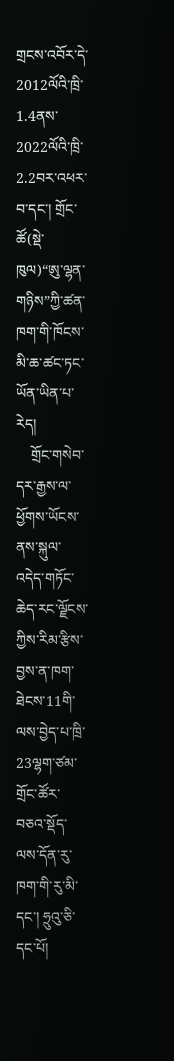གྲངས་འབོར་དེ་2012ལོའི་ཁྲི་1.4ནས་2022ལོའི་ཁྲི་2.2བར་འཕར་བ་དང་། གྲོང་ཚོ(སྡེ་ཁུལ)“ཨུ་ལྷན་གཉིས”ཀྱི་ཚན་ཁག་གི་ཁོངས་མི་ཆ་ཚང་ཏང་ཡོན་ཡིན་པ་རེད།
    གྲོང་གསེབ་དར་རྒྱས་ལ་ཕྱོགས་ཡོངས་ནས་སྐུལ་འདེད་གཏོང་ཆེད་རང་ལྗོངས་ཀྱིས་རིམ་རྩིས་བྱས་ན་ཁག་ཐེངས་11གི་ལས་བྱེད་པ་ཁྲི་23ལྷག་ཙམ་གྲོང་ཚོར་བཅའ་སྡོད་ལས་དོན་རུ་ཁག་གི་རུ་མི་དང་། ཧྲུའུ་ཅི་དང་པོ།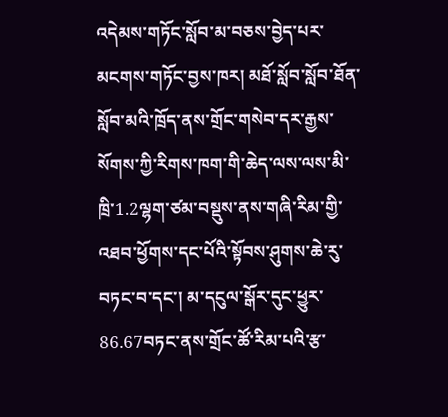འདེམས་གཏོང་སློབ་མ་བཅས་བྱེད་པར་མངགས་གཏོང་བྱས་ཁར། མཐོ་སློབ་སློབ་ཐོན་སློབ་མའི་ཁྲོད་ནས་གྲོང་གསེབ་དར་རྒྱས་སོགས་ཀྱི་རིགས་ཁག་གི་ཆེད་ལས་ལས་མི་ཁྲི་1.2ལྷག་ཙམ་བསྡུས་ནས་གཞི་རིམ་གྱི་འཐབ་ཕྱོགས་དང་པོའི་སྟོབས་ཤུགས་ཆེ་རུ་བཏང་བ་དང་། མ་དངུལ་སྒོར་དུང་ཕྱུར་86.67བཏང་ནས་གྲོང་ཚོ་རིམ་པའི་རྩ་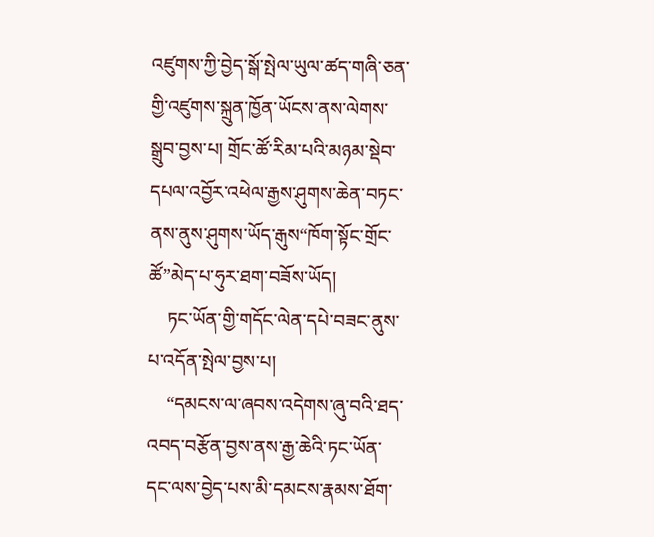འཛུགས་ཀྱི་བྱེད་སྒོ་སྤེལ་ཡུལ་ཚད་གཞི་ཅན་གྱི་འཛུགས་སྐྲུན་ཁྱོན་ཡོངས་ནས་ལེགས་སྒྲུབ་བྱས་པ། གྲོང་ཚོ་རིམ་པའི་མཉམ་སྡེབ་དཔལ་འབྱོར་འཕེལ་རྒྱས་ཤུགས་ཆེན་བཏང་ནས་ནུས་ཤུགས་ཡོད་རྒུས“ཁོག་སྟོང་གྲོང་ཚོ”མེད་པ་ཧུར་ཐག་བཟོས་ཡོད།
    ཏང་ཡོན་གྱི་གདོང་ལེན་དཔེ་བཟང་ནུས་པ་འདོན་སྤེལ་བྱས་པ།
    “དམངས་ལ་ཞབས་འདེགས་ཞུ་བའི་ཐད་འབད་བརྩོན་བྱས་ནས་རྒྱ་ཆེའི་ཏང་ཡོན་དང་ལས་བྱེད་པས་མི་དམངས་རྣམས་ཐོག་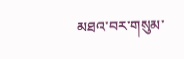མཐའ་བར་གསུམ་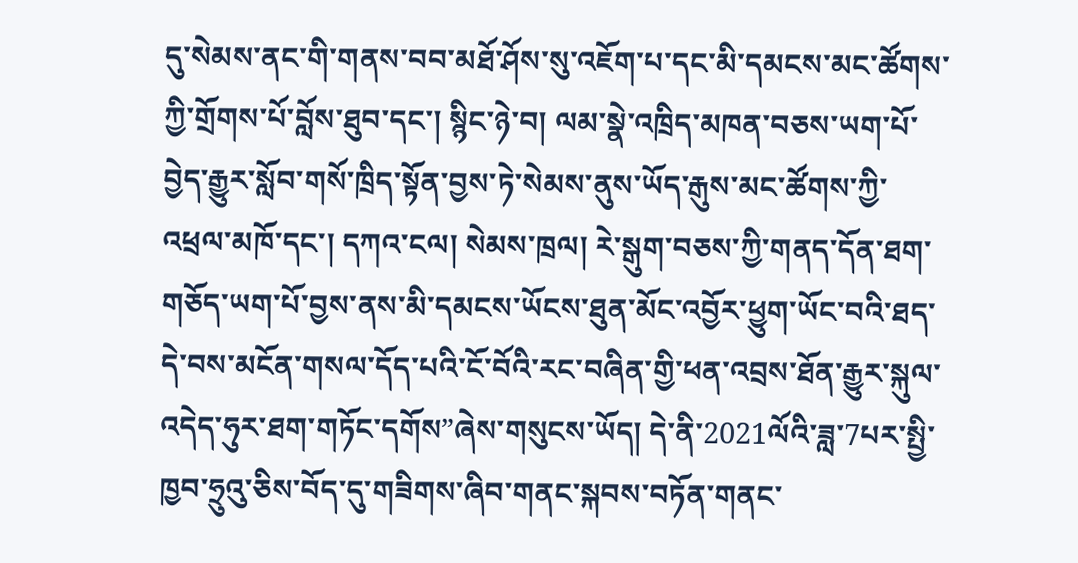དུ་སེམས་ནང་གི་གནས་བབ་མཐོ་ཤོས་སུ་འཇོག་པ་དང་མི་དམངས་མང་ཚོགས་ཀྱི་གྲོགས་པོ་བློས་ཐུབ་དང་། སྙིང་ཉེ་བ། ལམ་སྣེ་འཁྲིད་མཁན་བཅས་ཡག་པོ་བྱེད་རྒྱུར་སློབ་གསོ་ཁྲིད་སྟོན་བྱས་ཏེ་སེམས་ནུས་ཡོད་རྒུས་མང་ཚོགས་ཀྱི་འཕྲལ་མཁོ་དང་། དཀའ་ངལ། སེམས་ཁྲལ། རེ་སྒུག་བཅས་ཀྱི་གནད་དོན་ཐག་གཅོད་ཡག་པོ་བྱས་ནས་མི་དམངས་ཡོངས་ཐུན་མོང་འབྱོར་ཕྱུག་ཡོང་བའི་ཐད་དེ་བས་མངོན་གསལ་དོད་པའི་ངོ་བོའི་རང་བཞིན་གྱི་ཕན་འབྲས་ཐོན་རྒྱུར་སྐུལ་འདེད་ཧུར་ཐག་གཏོང་དགོས”ཞེས་གསུངས་ཡོད། དེ་ནི་2021ལོའི་ཟླ་7པར་སྤྱི་ཁྱབ་ཧྲུའུ་ཅིས་བོད་དུ་གཟིགས་ཞིབ་གནང་སྐབས་བཏོན་གནང་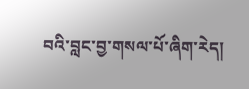བའི་བླང་བྱ་གསལ་པོ་ཞིག་རེད།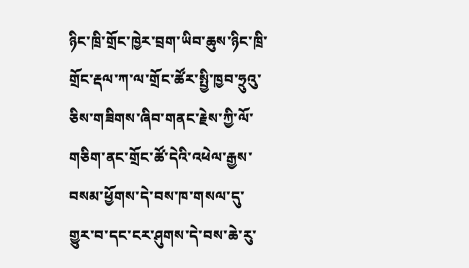ཉིང་ཁྲི་གྲོང་ཁྱེར་བྲག་ཡིབ་ཆུས་ཉིང་ཁྲི་གྲོང་རྡལ་ཀ་ལ་གྲོང་ཚོར་སྤྱི་ཁྱབ་ཧྲུའུ་ཅིས་གཟིགས་ཞིབ་གནང་རྗེས་ཀྱི་ལོ་གཅིག་ནང་གྲོང་ཚོ་དེའི་འཕེལ་རྒྱས་བསམ་ཕྱོགས་དེ་བས་ཁ་གསལ་དུ་གྱུར་བ་དང་ངར་ཤུགས་དེ་བས་ཆེ་རུ་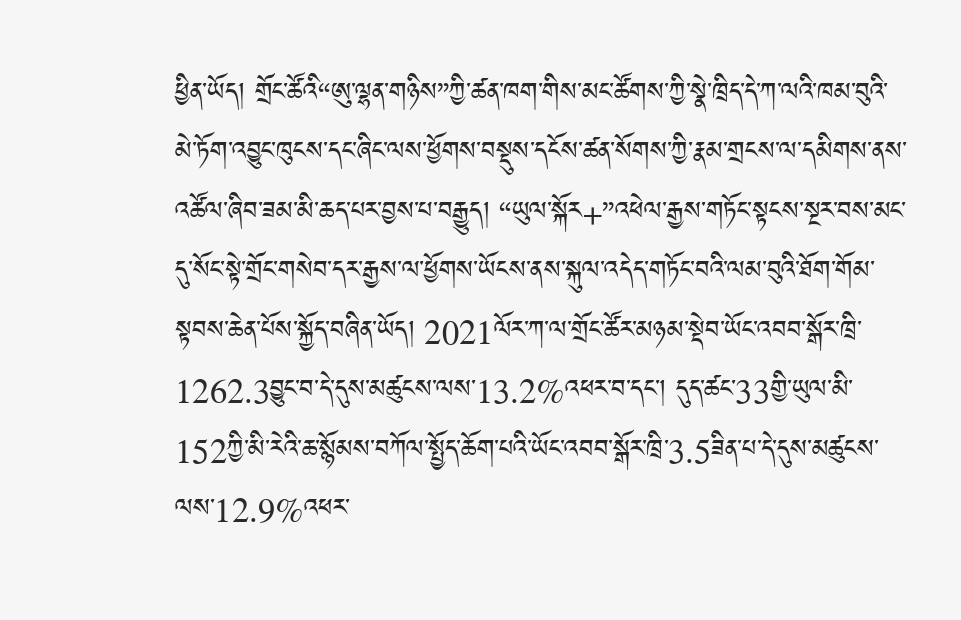ཕྱིན་ཡོད། གྲོང་ཚོའི“ཨུ་ལྷན་གཉིས”ཀྱི་ཚན་ཁག་གིས་མང་ཚོགས་ཀྱི་སྣེ་ཁྲིད་དེ་ཀ་ལའི་ཁམ་བུའི་མེ་ཏོག་འབྱུང་ཁུངས་དང་ཞིང་ལས་ཕྱོགས་བསྡུས་དངོས་ཚན་སོགས་ཀྱི་རྣམ་གྲངས་ལ་དམིགས་ནས་འཚོལ་ཞིབ་ཟམ་མི་ཆད་པར་བྱས་པ་བརྒྱུད། “ཡུལ་སྐོར+”འཕེལ་རྒྱས་གཏོང་སྟངས་སྔར་བས་མང་དུ་སོང་སྟེ་གྲོང་གསེབ་དར་རྒྱས་ལ་ཕྱོགས་ཡོངས་ནས་སྐུལ་འདེད་གཏོང་བའི་ལམ་བུའི་ཐོག་གོམ་སྟབས་ཆེན་པོས་སྐྱོད་བཞིན་ཡོད། 2021ལོར་ཀ་ལ་གྲོང་ཚོར་མཉམ་སྡེབ་ཡོང་འབབ་སྒོར་ཁྲི་1262.3བྱུང་བ་དེ་དུས་མཚུངས་ལས་13.2%འཕར་བ་དང་། དུད་ཚང་33གྱི་ཡུལ་མི་152ཀྱི་མི་རེའི་ཆ་སྙོམས་བཀོལ་སྤྱོད་ཆོག་པའི་ཡོང་འབབ་སྒོར་ཁྲི་3.5ཟིན་པ་དེ་དུས་མཚུངས་ལས་12.9%འཕར་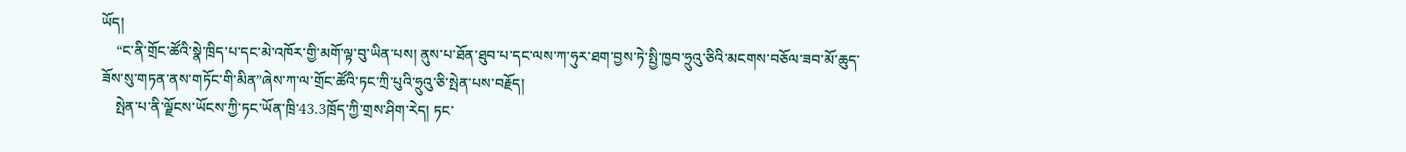ཡོད།
    “ང་ནི་གྲོང་ཚོའི་སྣེ་ཁྲིད་པ་དང་མེ་འཁོར་གྱི་མགོ་ལྟ་བུ་ཡིན་པས། ནུས་པ་ཐོན་ཐུབ་པ་དང་ལས་ཀ་ཧུར་ཐག་བྱས་ཏེ་སྤྱི་ཁྱབ་ཧྲུའུ་ཅིའི་མངགས་བཅོལ་ཟབ་མོ་ཆུད་ཟོས་སུ་གཏན་ནས་གཏོང་གི་མིན”ཞེས་ཀ་ལ་གྲོང་ཚོའི་ཏང་ཀྲི་པུའི་ཧྲུའུ་ཅི་སྤེན་པས་བརྗོད།
    སྤེན་པ་ནི་ལྗོངས་ཡོངས་ཀྱི་ཏང་ཡོན་ཁྲི་43.3ཁྲོད་ཀྱི་གྲས་ཤིག་རེད། ཏང་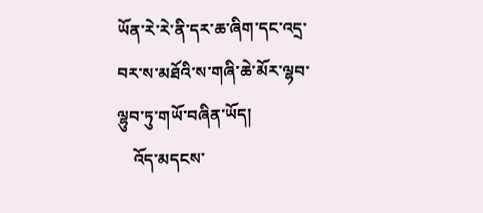ཡོན་རེ་རེ་ནི་དར་ཆ་ཞིག་དང་འདྲ་བར་ས་མཐོའི་ས་གཞི་ཆེ་མོར་ལྷབ་ལྷུབ་ཏུ་གཡོ་བཞིན་ཡོད།
    འོད་མདངས་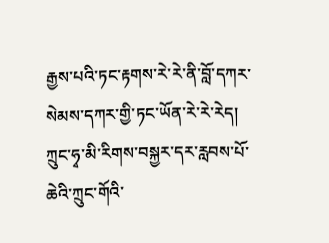རྒྱས་པའི་ཏང་རྟགས་རེ་རེ་ནི་བློ་དཀར་སེམས་དཀར་གྱི་ཏང་ཡོན་རེ་རེ་རེད། ཀྲུང་ཧྭ་མི་རིགས་བསྐྱར་དར་རླབས་པོ་ཆེའི་ཀྲུང་གོའི་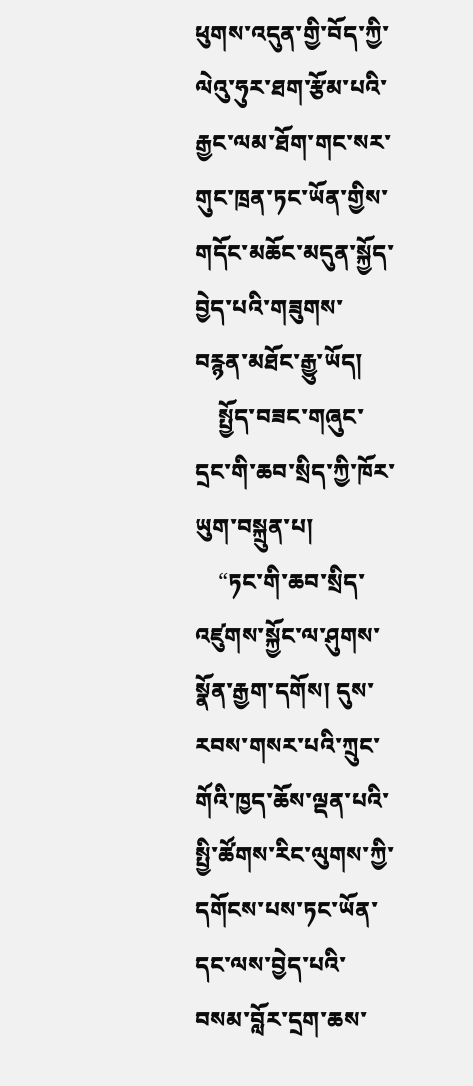ཕུགས་འདུན་གྱི་བོད་ཀྱི་ལེའུ་ཧུར་ཐག་རྩོམ་པའི་རྒྱང་ལམ་ཐོག་གང་སར་གུང་ཁྲན་ཏང་ཡོན་གྱིས་གདོང་མཆོང་མདུན་སྐྱོད་བྱེད་པའི་གཟུགས་བརྙན་མཐོང་རྒྱུ་ཡོད།
    སྤྱོད་བཟང་གཞུང་དྲང་གི་ཆབ་སྲིད་ཀྱི་ཁོར་ཡུག་བསྐྲུན་པ།
    “ཏང་གི་ཆབ་སྲིད་འཛུགས་སྐྱོང་ལ་ཤུགས་སྣོན་རྒྱག་དགོས། དུས་རབས་གསར་པའི་ཀྲུང་གོའི་ཁྱད་ཆོས་ལྡན་པའི་སྤྱི་ཚོགས་རིང་ལུགས་ཀྱི་དགོངས་པས་ཏང་ཡོན་དང་ལས་བྱེད་པའི་བསམ་བློར་དྲག་ཆས་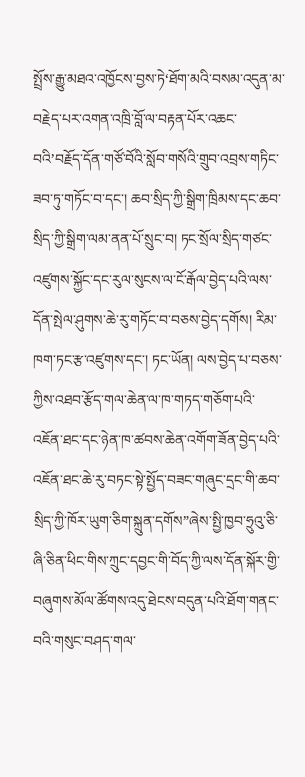སྤྲོས་རྒྱུ་མཐའ་འཁྱོངས་བྱས་ཏེ‘ཐོག་མའི་བསམ་འདུན་མ་བརྗེད་པར་འགན་འཁྲི་བློ་ལ་བརྟན་པོར་འཆང་བའི’བརྗོད་དོན་གཙོ་བོའི་སློབ་གསོའི་གྲུབ་འབྲས་གཏིང་ཟབ་ཏུ་གཏོང་བ་དང་། ཆབ་སྲིད་ཀྱི་སྒྲིག་ཁྲིམས་དང་ཆབ་སྲིད་ཀྱི་སྒྲིག་ལམ་ནན་པོ་སྲུང་བ། ཏང་སྲོལ་སྲིད་གཙང་འཛུགས་སྐྱོང་དང་རུལ་སུངས་ལ་ངོ་རྒོལ་བྱེད་པའི་ལས་དོན་སྤེལ་ཤུགས་ཆེ་རུ་གཏོང་བ་བཅས་བྱེད་དགོས། རིམ་ཁག་ཏང་རྩ་འཛུགས་དང་། ཏང་ཡོན། ལས་བྱེད་པ་བཅས་ཀྱིས་འཐབ་རྩོད་གལ་ཆེན་ལ་ཁ་གཏད་གཅོག་པའི་འཇོན་ཐང་དང་ཉེན་ཁ་ཚབས་ཆེན་འགོག་ཟོན་བྱེད་པའི་འཇོན་ཐང་ཆེ་རུ་བཏང་སྟེ་སྤྱོད་བཟང་གཞུང་དྲང་གི་ཆབ་སྲིད་ཀྱི་ཁོར་ཡུག་ཅིག་སྐྲུན་དགོས”ཞེས་སྤྱི་ཁྱབ་ཧྲུའུ་ཅི་ཞི་ཅིན་ཕིང་གིས་ཀྲུང་དབྱང་གི་བོད་ཀྱི་ལས་དོན་སྐོར་གྱི་བཞུགས་མོལ་ཚོགས་འདུ་ཐེངས་བདུན་པའི་ཐོག་གནང་བའི་གསུང་བཤད་གལ་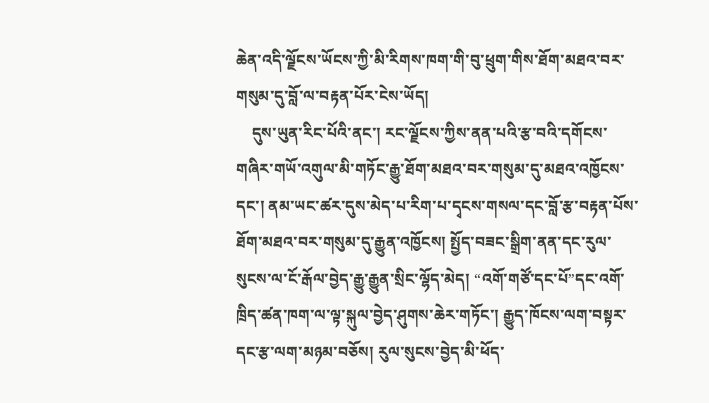ཆེན་འདི་ལྗོངས་ཡོངས་ཀྱི་མི་རིགས་ཁག་གི་བུ་ཕྲུག་གིས་ཐོག་མཐའ་བར་གསུམ་དུ་བློ་ལ་བརྟན་པོར་ངེས་ཡོད།
    དུས་ཡུན་རིང་པོའི་ནང་། རང་ལྗོངས་ཀྱིས་ནན་པའི་རྩ་བའི་དགོངས་གཞིར་གཡོ་འགུལ་མི་གཏོང་རྒྱུ་ཐོག་མཐའ་བར་གསུམ་དུ་མཐའ་འཁྱོངས་དང་། ནམ་ཡང་ཚར་དུས་མེད་པ་རིག་པ་དྭངས་གསལ་དང་བློ་རྩ་བརྟན་པོས་ཐོག་མཐའ་བར་གསུམ་དུ་རྒྱུན་འཁྱོངས། སྤྱོད་བཟང་སྒྲིག་ནན་དང་རུལ་སུངས་ལ་ངོ་རྒོལ་བྱེད་རྒྱུ་རྒྱུན་སྲིང་ལྷོད་མེད། “འགོ་གཙོ་དང་པོ”དང་འགོ་ཁྲིད་ཚན་ཁག་ལ་ལྟ་སྐུལ་བྱེད་ཤུགས་ཆེར་གཏོང་། རྒྱུད་ཁོངས་ལག་བསྟར་དང་རྩ་ལག་མཉམ་བཅོས། རུལ་སུངས་བྱེད་མི་ཕོད་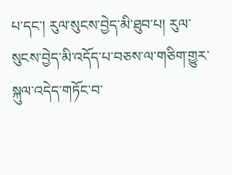པ་དང་། རུལ་སུངས་བྱེད་མི་ཐུབ་པ། རུལ་སུངས་བྱེད་མི་འདོད་པ་བཅས་ལ་གཅིག་གྱུར་སྐུལ་འདེད་གཏོང་བ་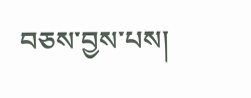བཅས་བྱས་པས།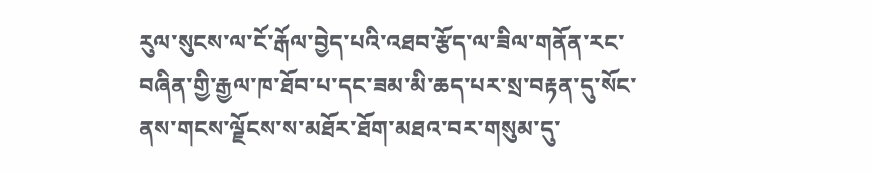རུལ་སུངས་ལ་ངོ་རྒོལ་བྱེད་པའི་འཐབ་རྩོད་ལ་ཟིལ་གནོན་རང་བཞིན་གྱི་རྒྱལ་ཁ་ཐོབ་པ་དང་ཟམ་མི་ཆད་པར་སྲ་བརྟན་དུ་སོང་ནས་གངས་ལྗོངས་ས་མཐོར་ཐོག་མཐའ་བར་གསུམ་དུ་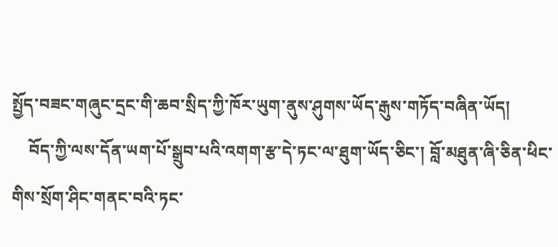སྤྱོད་བཟང་གཞུང་དྲང་གི་ཆབ་སྲིད་ཀྱི་ཁོར་ཡུག་ནུས་ཤུགས་ཡོད་རྒུས་གཏོད་བཞིན་ཡོད།
    བོད་ཀྱི་ལས་དོན་ཡག་པོ་སྒྲུབ་པའི་འགག་རྩ་དེ་ཏང་ལ་ཐུག་ཡོད་ཅིང་། བློ་མཐུན་ཞི་ཅིན་ཕིང་གིས་སྲོག་ཤིང་གནང་བའི་ཏང་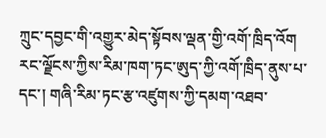ཀྲུང་དབྱང་གི་འགྱུར་མེད་སྟོབས་ལྡན་གྱི་འགོ་ཁྲིད་འོག རང་ལྗོངས་ཀྱིས་རིམ་ཁག་ཏང་ཨུད་ཀྱི་འགོ་ཁྲིད་ནུས་པ་དང་། གཞི་རིམ་ཏང་རྩ་འཛུགས་ཀྱི་དམག་འཐབ་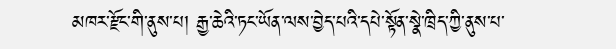མཁར་རྫོང་གི་ནུས་པ། རྒྱ་ཆེའི་ཏང་ཡོན་ལས་བྱེད་པའི་དཔེ་སྟོན་སྣེ་ཁྲིད་ཀྱི་ནུས་པ་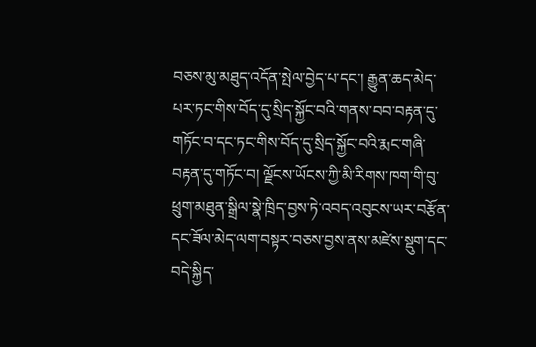བཅས་མུ་མཐུད་འདོན་སྤེལ་བྱེད་པ་དང་། རྒྱུན་ཆད་མེད་པར་ཏང་གིས་བོད་དུ་སྲིད་སྐྱོང་བའི་གནས་བབ་བརྟན་དུ་གཏོང་བ་དང་ཏང་གིས་བོད་དུ་སྲིད་སྐྱོང་བའི་རྨང་གཞི་བརྟན་དུ་གཏོང་བ། ལྗོངས་ཡོངས་ཀྱི་མི་རིགས་ཁག་གི་བུ་ཕྲུག་མཐུན་སྒྲིལ་སྣེ་ཁྲིད་བྱས་ཏེ་འབད་འབུངས་ཡར་བརྩོན་དང་ཟོལ་མེད་ལག་བསྟར་བཅས་བྱས་ནས་མཛེས་སྡུག་དང་བདེ་སྐྱིད་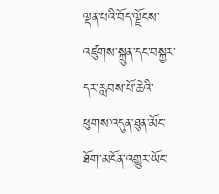ལྡན་པའི་བོད་ལྗོངས་འཛུགས་སྐྲུན་དང་བསྐྱར་དར་རླབས་པོ་ཆེའི་ཕུགས་འདུན་ཐུན་མོང་ཐོག་མངོན་འགྱུར་ཡོང་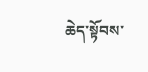ཆེད་སྟོབས་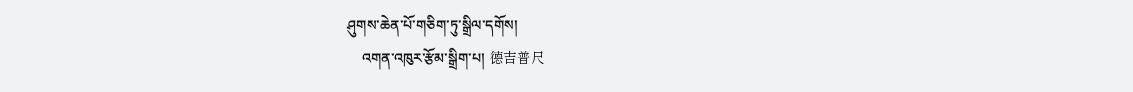ཤུགས་ཆེན་པོ་གཅིག་ཏུ་སྒྲིལ་དགོས།
    འགན་འཁུར་རྩོམ་སྒྲིག་པ། 德吉普尺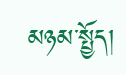མཉམ་སྤྱོད།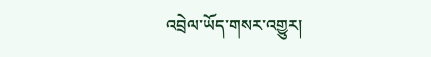འབྲེལ་ཡོད་གསར་འགྱུར།